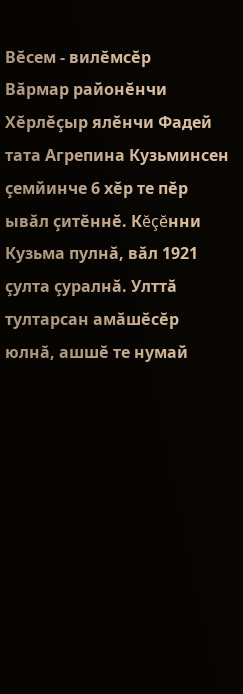Вĕсем - вилĕмсĕр
Вăрмар районĕнчи Хĕрлĕçыр ялĕнчи Фадей тата Агрепина Кузьминсен çемйинче 6 хĕр те пĕр ывăл çитĕннĕ. Кĕçĕнни Кузьма пулнă, вăл 1921 çулта çуралнă. Улттă тултарсан амăшĕсĕр юлнă, ашшĕ те нумай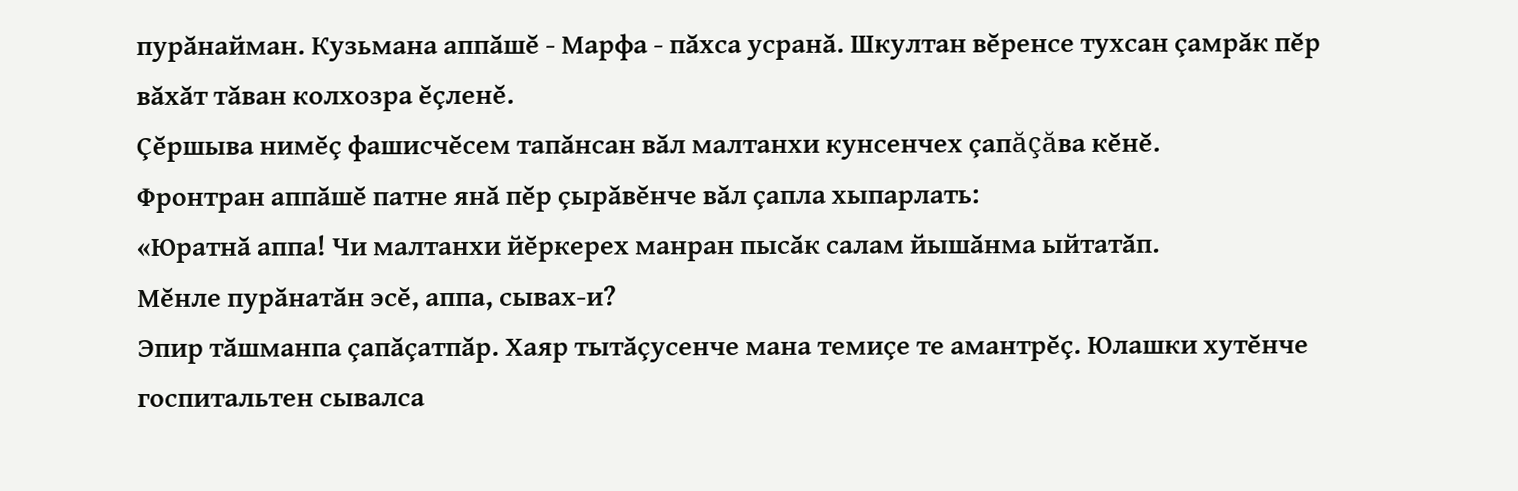пурăнайман. Кузьмана аппăшĕ - Марфа - пăхса усранă. Шкултан вĕренсе тухсан çамрăк пĕр вăхăт тăван колхозра ĕçленĕ.
Çĕршыва нимĕç фашисчĕсем тапăнсан вăл малтанхи кунсенчех çапăçăва кĕнĕ.
Фронтран аппăшĕ патне янă пĕр çырăвĕнче вăл çапла хыпарлать:
«Юратнă аппа! Чи малтанхи йĕркерех манран пысăк салам йышăнма ыйтатăп.
Мĕнле пурăнатăн эсĕ, аппа, сывах-и?
Эпир тăшманпа çапăçатпăр. Хаяр тытăçусенче мана темиçе те амантрĕç. Юлашки хутĕнче госпитальтен сывалса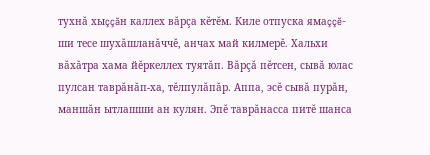тухнă хыççăн каллех вăрçа кĕтĕм. Киле отпуска ямаççĕ-ши тесе шухăшланăччĕ, анчах май килмерĕ. Хальхи вăхăтра хама йĕркеллех туятăп. Вăрçă пĕтсен, сывă юлас пулсан таврăнăп-ха, тĕлпулăпăр. Аппа, эсĕ сывă пурăн, маншăн ытлашши ан кулян. Эпĕ таврăнасса питĕ шанса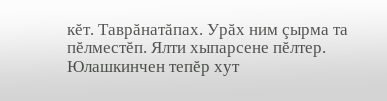кĕт. Таврăнатăпах. Урăх ним çырма та пĕлместĕп. Ялти хыпарсене пĕлтер.
Юлашкинчен тепĕр хут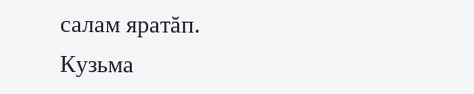салам яратăп.
Кузьма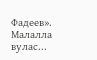Фадеев». Малалла вулас...